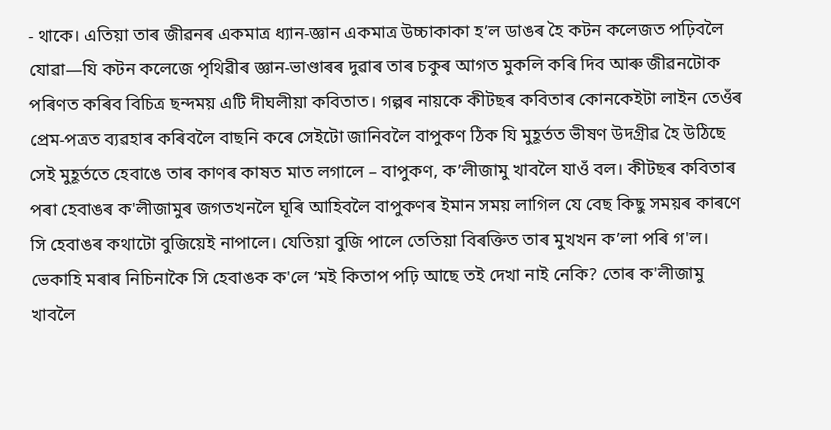- থাকে। এতিয়া তাৰ জীৱনৰ একমাত্ৰ ধ্যান-জ্ঞান একমাত্ৰ উচ্চাকাকা হ’ল ডাঙৰ হৈ কটন কলেজত পঢ়িবলৈ যোৱা—যি কটন কলেজে পৃথিৱীৰ জ্ঞান-ভাণ্ডাৰৰ দুৱাৰ তাৰ চকুৰ আগত মুকলি কৰি দিব আৰু জীৱনটোক পৰিণত কৰিব বিচিত্ৰ ছন্দময় এটি দীঘলীয়া কবিতাত। গল্পৰ নায়কে কীটছৰ কবিতাৰ কোনকেইটা লাইন তেওঁৰ প্ৰেম-পত্ৰত ব্যৱহাৰ কৰিবলৈ বাছনি কৰে সেইটো জানিবলৈ বাপুকণ ঠিক যি মুহূৰ্তত ভীষণ উদগ্ৰীৱ হৈ উঠিছে সেই মুহূৰ্ততে হেবাঙে তাৰ কাণৰ কাষত মাত লগালে – বাপুকণ, ক’লীজামু খাবলৈ যাওঁ বল। কীটছৰ কবিতাৰ পৰা হেবাঙৰ ক'লীজামুৰ জগতখনলৈ ঘূৰি আহিবলৈ বাপুকণৰ ইমান সময় লাগিল যে বেছ কিছু সময়ৰ কাৰণে সি হেবাঙৰ কথাটো বুজিয়েই নাপালে। যেতিয়া বুজি পালে তেতিয়া বিৰক্তিত তাৰ মুখখন ক’লা পৰি গ'ল। ভেকাহি মৰাৰ নিচিনাকৈ সি হেবাঙক ক'লে ‘মই কিতাপ পঢ়ি আছে তই দেখা নাই নেকি? তোৰ ক'লীজামু খাবলৈ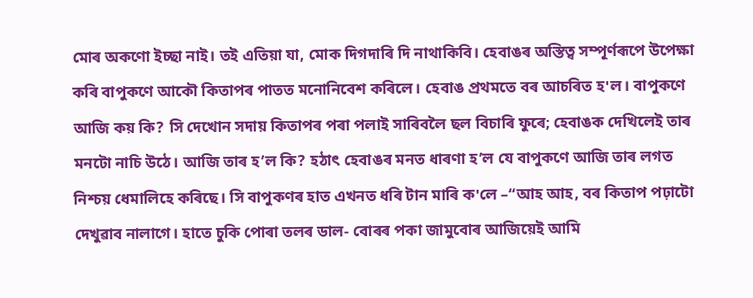মোৰ অকণো ইচ্ছা নাই। তই এতিয়া যা, মোক দিগদাৰি দি নাথাকিবি। হেবাঙৰ অস্তিত্ব সম্পূৰ্ণৰূপে উপেক্ষা কৰি বাপুকণে আকৌ কিতাপৰ পাতত মনোনিবেশ কৰিলে। হেবাঙ প্ৰথমতে বৰ আচৰিত হ'ল। বাপুকণে আজি কয় কি? সি দেখোন সদায় কিতাপৰ পৰা পলাই সাৰিবলৈ ছল বিচাৰি ফুৰে; হেবাঙক দেখিলেই তাৰ মনটো নাচি উঠে। আজি তাৰ হ’ল কি? হঠাৎ হেবাঙৰ মনত ধাৰণা হ’ল যে বাপুকণে আজি তাৰ লগত নিশ্চয় ধেমালিহে কৰিছে। সি বাপুকণৰ হাত এখনত ধৰি টান মাৰি ক'লে –“আহ আহ, বৰ কিতাপ পঢ়াটো দেখুৱাব নালাগে। হাতে চুকি পোৰা তলৰ ডাল- বোৰৰ পকা জামুবোৰ আজিয়েই আমি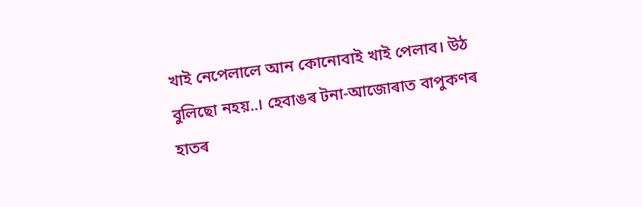খাই নেপেলালে আন কোনোবাই খাই পেলাব। উঠ বুলিছো নহয়..। হেবাঙৰ টনা-আজোৰাত বাপুকণৰ হাতৰ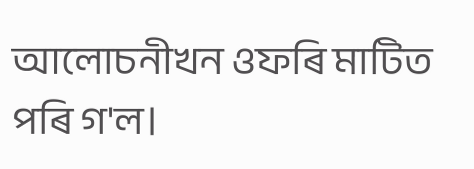আলোচনীখন ওফৰি মাটিত পৰি গ'ল।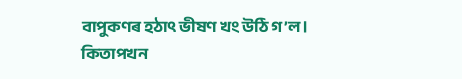বাপুকণৰ হঠাৎ ভীষণ খং উঠি গ’ল। কিতাপখন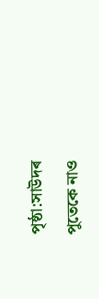পৃষ্ঠা:সাউদৰ পুতেকে নাও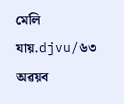মেলি যায়.djvu/৬৩
অৱয়ব